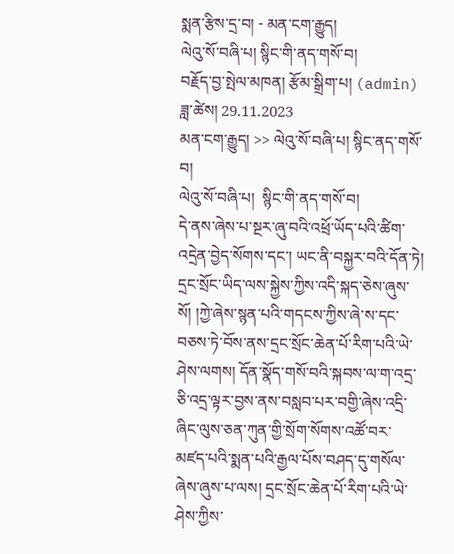སྨན་རྩིས་དྲ་བ། - མན་ངག་རྒྱུད།
ལེའུ་སོ་བཞི་པ། སྙིང་གི་ནད་གསོ་བ།
བརྗོད་བྱ་སྤེལ་མཁན། རྩོམ་སྒྲིག་པ། (admin) ཟླ་ཚེས། 29.11.2023
མན་ངག་རྒྱུད། >> ལེའུ་སོ་བཞི་པ། སྙིང་ནད་གསོ་བ།
ལེའུ་སོ་བཞི་པ།  སྙིང་གི་ནད་གསོ་བ།
དེ་ནས་ཞེས་པ་སྔར་ཞུ་བའི་འཕྲོ་ཡོད་པའི་ཚིག་འདྲེན་བྱེད་སོགས་དང་། ཡང་ནི་བསྐྱར་བའི་དོན་ཏེ། དྲང་སྲོང་ཡིད་ལས་སྐྱེས་ཀྱིས་འདི་སྐད་ཅེས་ཞུས་སོ། །ཀྱེ་ཞེས་སྙན་པའི་གདངས་ཀྱིས་ཞེ་ས་དང་བཅས་ཏེ་བོས་ནས་དྲང་སྲོང་ཆེན་པོ་རིག་པའི་ཡེ་ཤེས་ལགས། དོན་སྣོད་གསོ་བའི་སྐབས་ལ་ག་འདྲ་ཅི་འདྲ་ལྟར་བྱས་ནས་བསླབ་པར་བགྱི་ཞེས་འདྲི་ཞིང་ལུས་ཅན་ཀུན་གྱི་སྲོག་སོགས་འཚོ་བར་མཛད་པའི་སྨན་པའི་རྒྱལ་པོས་བཤད་དུ་གསོལ་ཞེས་ཞུས་པ་ལས། དྲང་སྲོང་ཆེན་པོ་རིག་པའི་ཡེ་ཤེས་ཀྱིས་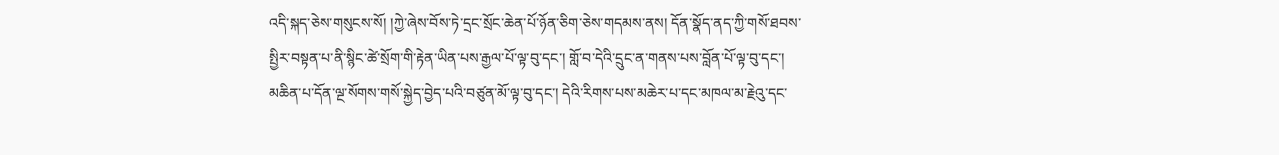འདི་སྐད་ཅེས་གསུངས་སོ། །ཀྱེ་ཞེས་བོས་ཏེ་དྲང་སྲོང་ཆེན་པོ་ཉོན་ཅིག་ཅེས་གདམས་ནས། དོན་སྣོད་ནད་ཀྱི་གསོ་ཐབས་སྤྱིར་བསྟན་པ་ནི་སྙིང་ཚེ་སྲོག་གི་རྟེན་ཡིན་པས་རྒྱལ་པོ་ལྟ་བུ་དང་། གློ་བ་དེའི་དྲུང་ན་གནས་པས་བློན་པོ་ལྟ་བུ་དང་། མཆིན་པ་དོན་ལྔ་སོགས་གསོ་སྐྱེད་བྱེད་པའི་བཙུན་མོ་ལྟ་བུ་དང་། དེའི་རིགས་པས་མཆེར་པ་དང་མཁལ་མ་རྗེའུ་དང་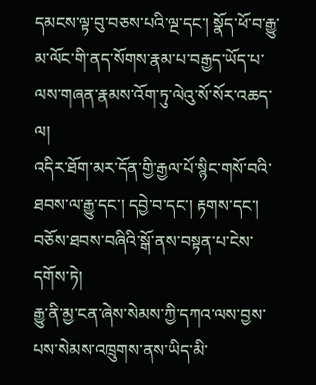དམངས་ལྟ་བུ་བཅས་པའི་ལྔ་དང་། སྣོད་ཕོ་བ་རྒྱུ་མ་ལོང་གི་ནད་སོགས་རྣམ་པ་བརྒྱད་ཡོད་པ་ལས་གཞན་རྣམས་འོག་ཏུ་ལེའུ་སོ་སོར་འཆད་ལ།
འདིར་ཐོག་མར་དོན་གྱི་རྒྱལ་པོ་སྙིང་གསོ་བའི་ཐབས་ལ་རྒྱུ་དང་། དབྱེ་བ་དང་། རྟགས་དང་། བཅོས་ཐབས་བཞིའི་སྒོ་ནས་བསྟན་པ་ངེས་དགོས་ཏེ།
རྒྱུ་ནི་མྱ་ངན་ཞེས་སེམས་ཀྱི་དཀའ་ལས་བྱས་པས་སེམས་འཁྲུགས་ནས་ཡིད་མི་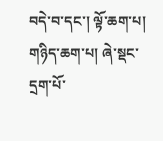བདེ་བ་དང་། ལྟོ་ཆག་པ། གཉིད་ཆག་པ། ཞེ་སྡང་དྲག་པོ་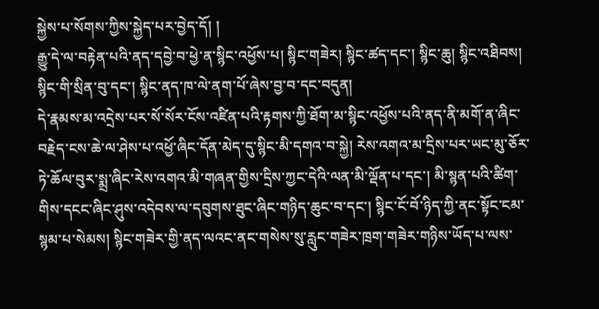སྐྱེས་པ་སོགས་ཀྱིས་སྐྱེད་པར་བྱེད་དོ། །
རྒྱུ་དེ་ལ་བརྟེན་པའི་ནད་དབྱེ་བ་ཕྱེ་ན་སྙིང་འཕྱོས་པ། སྙིང་གཟེར། སྙིང་ཚད་དང་། སྙིང་ཆུ། སྙིང་འཐིབས། སྙིང་གི་སྲིན་བུ་དང་། སྙིང་ནད་ཁ་ལེ་ནག་པོ་ཞེས་བྱ་བ་དང་བདུན།
དེ་རྣམས་མ་འདྲེས་པར་སོ་སོར་ངོས་འཛིན་པའི་རྟགས་ཀྱི་ཐོག་མ་སྙིང་འཕྱོས་པའི་ནད་ནི་མགོ་ན་ཞིང་བརྗེད་ངས་ཆེ་ལ་ཤེས་པ་འཕྱོ་ཞིང་དོན་མེད་དུ་སྙིང་མི་དགའ་བ་སྐྱེ། རེས་འགའ་མ་དྲིས་པར་ཡང་མུ་ཅོར་ཏེ་ཆོལ་བུར་སྨྲ་ཞིང་རེས་འགའ་མི་གཞན་གྱིས་དྲིས་ཀྱང་དེའི་ལན་མི་ལྡོན་པ་དང་། མི་སྙན་པའི་ཚིག་གིས་དངང་ཞིང་ཤུས་འདེབས་ལ་དབུགས་ཐུང་ཞིང་གཉིད་ཆུང་བ་དང་། སྙིང་ངོ་བོ་ཉིད་ཀྱི་ནང་སྟོང་ངམ་སྙམ་པ་སེམས། སྙིང་གཟེར་གྱི་ནད་ལའང་ནང་གསེས་སུ་རླུང་གཟེར་ཁྲག་གཟེར་གཉིས་ཡོད་པ་ལས་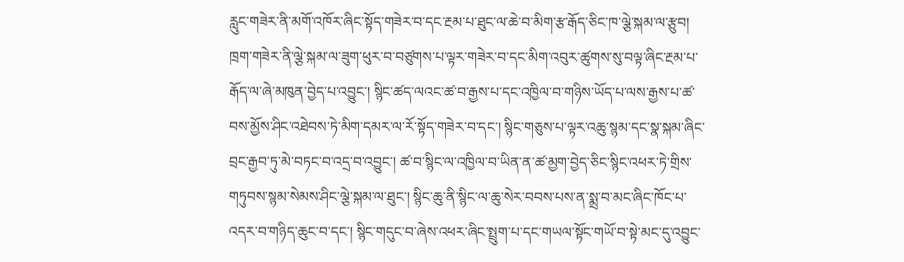རླུང་གཟེར་ནི་མགོ་འཁོར་ཞིང་སྟོད་གཟེར་བ་དང་རྔམ་པ་ཐུང་ལ་ཆེ་བ་མིག་རྩ་རྒོད་ཅིང་ཁ་ལྕེ་སྐམ་ལ་རྩུབ། ཁྲག་གཟེར་ནི་ལྕེ་སྐམ་ལ་ཟུག་ཕུར་བ་བཙུགས་པ་ལྟར་གཟེར་བ་དང་མིག་འབུར་ཚུགས་སུ་བལྟ་ཞིང་རྔམ་པ་རྒོད་ལ་ཞེ་མཁུན་བྱེད་པ་འབྱུང་། སྙིང་ཚད་ལའང་ཚ་བ་རྒྱས་པ་དང་འཁྱིལ་བ་གཉིས་ཡོད་པ་ལས་རྒྱས་པ་ཚ་བས་མྱོས་ཤིང་འཐེབས་ཏེ་མིག་དམར་ལ་རོ་སྟོད་གཟེར་བ་དང་། སྙིང་གཅུས་པ་ལྟར་འཆུ་སྙམ་དང་སྣ་སྐམ་ཞིང་བྲང་རྒྱབ་ཏུ་མེ་བཏང་བ་འདྲ་བ་འབྱུང་། ཚ་བ་སྙིང་ལ་འཁྱིལ་བ་ཡིན་ན་ཚ་མྱག་བྱེད་ཅིང་སྙིང་འཕར་ཏེ་གྲིས་གཏུབས་སྙམ་སེམས་ཤིང་ལྕེ་སྐམ་ལ་ཐུང་། སྙིང་ཆུ་ནི་སྙིང་ལ་ཆུ་སེར་བབས་པས་ན་སྨྲ་བ་མང་ཞིང་ཁོང་པ་འདར་བ་གཉིད་ཆུང་བ་དང་། སྙིང་གདུང་བ་ཞེས་འཕར་ཞིང་སྤྲུག་པ་དང་གཡལ་སྟོང་གཡོ་བ་སྟེ་མང་དུ་འབྱུང་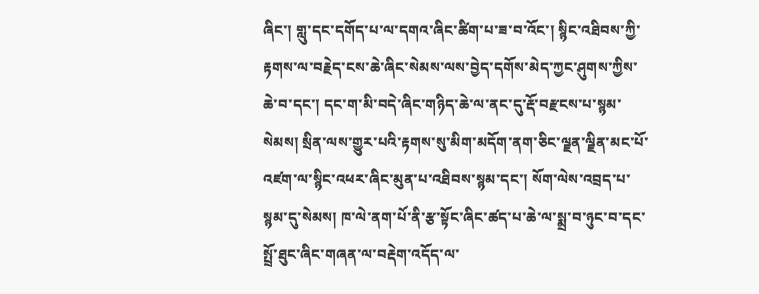ཞིང་། གླུ་དང་དགོད་པ་ལ་དགའ་ཞིང་ཚིག་པ་ཟ་བ་འོང་། སྙིང་འཐིབས་ཀྱི་རྟགས་ལ་བརྗེད་ངས་ཆེ་ཞིང་སེམས་ལས་བྱེད་དགོས་མེད་ཀྱང་ཤུགས་ཀྱིས་ཆེ་བ་དང་། དང་ག་མི་བདེ་ཞིང་གཉིད་ཆེ་ལ་ནང་དུ་རྡོ་བརྫངས་པ་སྙམ་སེམས། སྲིན་ལས་གྱུར་པའི་རྟགས་སུ་མིག་མདོག་ནག་ཅིང་ལྗན་ལྗིན་མང་པོ་འཛག་ལ་སྙིང་འཕར་ཞིང་མུན་པ་འཐིབས་སྙམ་དང་། སོག་ལེས་འབྲད་པ་སྙམ་དུ་སེམས། ཁ་ལེ་ནག་པོ་ནི་རྩ་སྟོང་ཞིང་ཚད་པ་ཆེ་ལ་སྨྲ་བ་ཉུང་བ་དང་སྤྲོ་ཐུང་ཞིང་གཞན་ལ་བརྡེག་འདོད་ལ་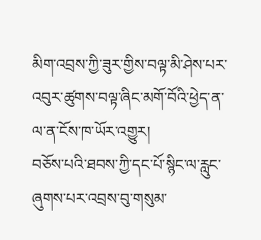མིག་འབྲས་ཀྱི་ཟུར་གྱིས་བལྟ་མི་ཤེས་པར་འབུར་ཚུགས་བལྟ་ཞིང་མགོ་བོའི་ཕྱེད་ན་ལ་ན་ངོས་ཁ་ཡོར་འགྱུར།
བཅོས་པའི་ཐབས་ཀྱི་དང་པོ་སྙིང་ལ་རླུང་ཞུགས་པར་འབྲས་བུ་གསུམ་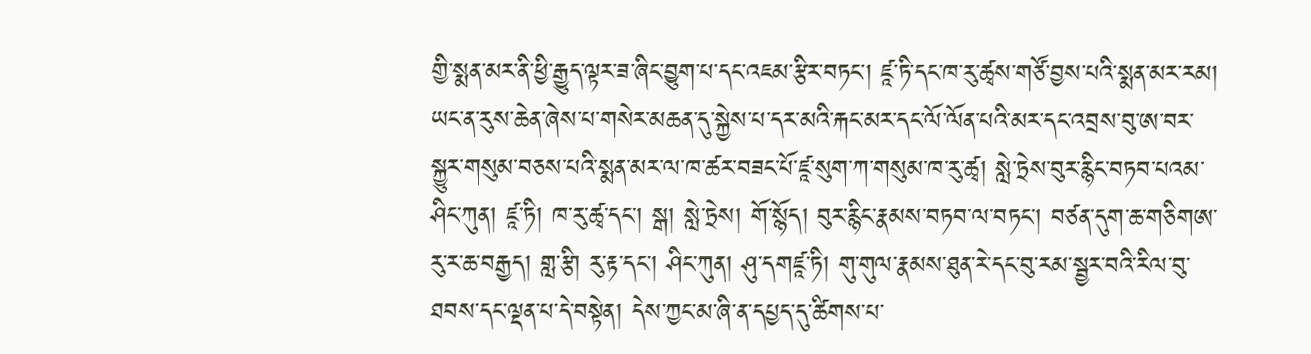གྱི་སྨན་མར་ནི་ཕྱི་རྒྱུད་ལྟར་ཟ་ཞིང་བྱུག་པ་དང་འཇམ་རྩིར་བཏང་། ཛཱ་ཏི་དང་ཁ་རུ་ཚྭས་གཙོ་བྱས་པའི་སྨན་མར་རམ། ཡང་ན་རུས་ཆེན་ཞེས་པ་གསེར་མཆན་དུ་སྐྱེས་པ་དར་མའི་རྐང་མར་དང་ལོ་ལོན་པའི་མར་དང་འབྲས་བུ་ཨ་བར་སྐྱུར་གསུམ་བཅས་པའི་སྨན་མར་ལ་ཁ་ཚར་བཟང་པོ་ཛཱ་སུག་ཀ་གསུམ་ཁ་རུ་ཚྭ། སླེ་ཏྲེས་བུར་རྙིང་བཏབ་པའམ་ཤིང་ཀུན། ཛཱ་ཏི། ཁ་རུ་ཚྭ་དང་། སྒ། སླེ་ཏྲེས། གོ་སྙོད། བུར་རྙིང་རྣམས་བཏབ་ལ་བཏང་། བཙན་དུག་ཆ་གཅིགཨ་རུ་ར་ཆ་བརྒྱད། གླ་རྩི། རུ་རྟ་དང་། ཤིང་ཀུན། ཤུ་དགཛཱ་ཏི། གུ་གུལ་རྣམས་ཐུན་རེ་དང་བུ་རམ་སྦྱར་བའི་རིལ་བུ་ཐབས་དང་ལྡན་པ་དེ་བསྟེན། དེས་ཀྱང་མ་ཞི་ན་དཔྱད་དུ་ཚིགས་པ་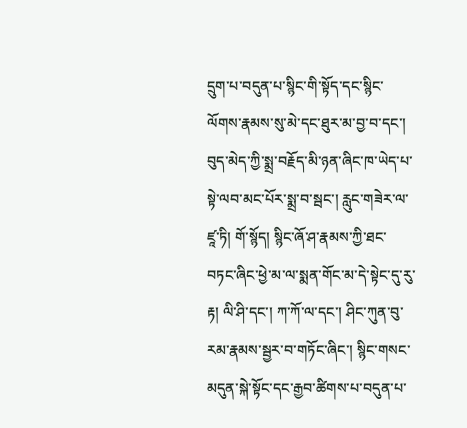དྲུག་པ་བདུན་པ་སྙིང་གི་སྟོད་དང་སྙིང་ལོགས་རྣམས་སུ་མེ་དང་ཐུར་མ་བྱ་བ་དང་། བུད་མེད་ཀྱི་སྨྲ་བརྗོད་མི་ཉན་ཞིང་ཁ་ཡེད་པ་སྟེ་ལབ་མང་པོར་སྨྲ་བ་སྦང་། རླུང་གཟེར་ལ་ཛཱ་ཏི། གོ་སྙོད། སྙིང་ཞོ་ཤ་རྣམས་ཀྱི་ཐང་བཏང་ཞིང་ཕྱེ་མ་ལ་སྨན་གོང་མ་དེ་སྟེང་དུ་རུ་རྟ། ལི་ཤི་དང་། ཀ་ཀོ་ལ་དང་། ཤིང་ཀུན་བུ་རམ་རྣམས་སྦྱར་བ་གཏོང་ཞིང་། སྙིང་གསང་མདུན་སྐེ་སྟོང་དང་རྒྱབ་ཚིགས་པ་བདུན་པ་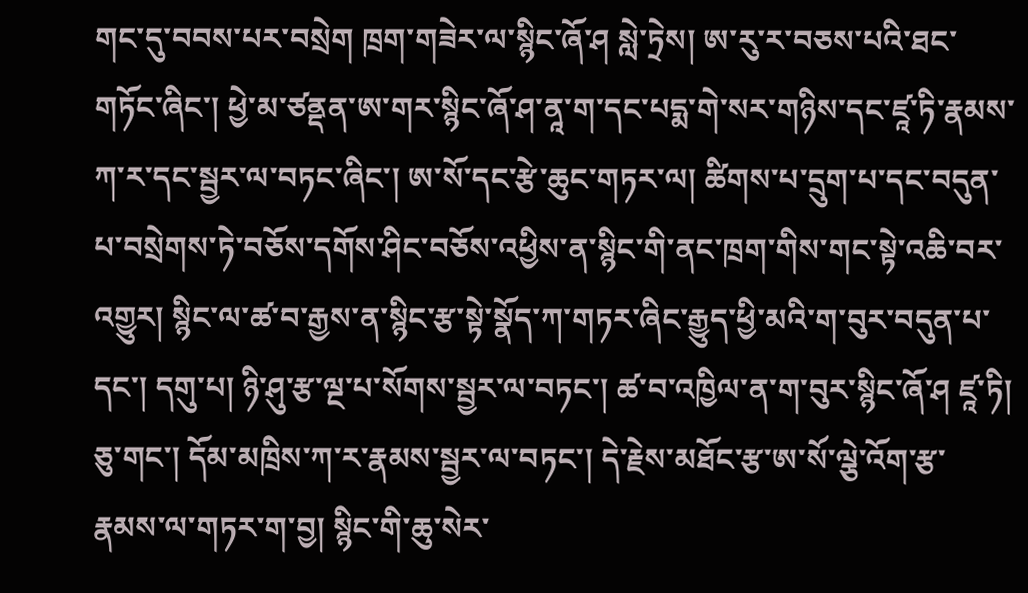གང་དུ་བབས་པར་བསྲེག ཁྲག་གཟེར་ལ་སྙིང་ཞོ་ཤ སླེ་ཏྲེས། ཨ་རུ་ར་བཅས་པའི་ཐང་གཏོང་ཞིང་། ཕྱེ་མ་ཙནྡན་ཨ་གར་སྙིང་ཞོ་ཤ་ནཱ་ག་དང་པདྨ་གེ་སར་གཉིས་དང་ཛཱ་ཏི་རྣམས་ཀ་ར་དང་སྦྱར་ལ་བཏང་ཞིང་། ཨ་སོ་དང་རྩེ་ཆུང་གཏར་ལ། ཚིགས་པ་དྲུག་པ་དང་བདུན་པ་བསྲེགས་ཏེ་བཅོས་དགོས་ཤིང་བཅོས་འཕྱིས་ན་སྙིང་གི་ནང་ཁྲག་གིས་གང་སྟེ་འཆི་བར་འགྱུར། སྙིང་ལ་ཚ་བ་རྒྱས་ན་སྙིང་རྩ་སྟེ་སྣོད་ཀ་གཏར་ཞིང་རྒྱུད་ཕྱི་མའི་ག་བུར་བདུན་པ་དང་། དགུ་པ། ཉི་ཤུ་རྩ་ལྔ་པ་སོགས་སྦྱར་ལ་བཏང་། ཚ་བ་འཁྱིལ་ན་ག་བུར་སྙིང་ཞོ་ཤ ཛཱ་ཏི། ཅུ་གང་། དོམ་མཁྲིས་ཀ་ར་རྣམས་སྦྱར་ལ་བཏང་། དེ་རྗེས་མཐོང་རྩ་ཨ་སོ་ལྕེ་འོག་རྩ་རྣམས་ལ་གཏར་ག་བྱ། སྙིང་གི་ཆུ་སེར་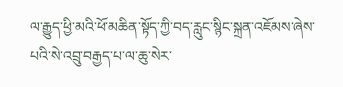ལ་རྒྱུད་ཕྱི་མའི་ཕོ་མཆིན་སྟོད་ཀྱི་བད་རླུང་སྙིང་སྐྲན་འཇོམས་ཞེས་པའི་སེ་འབྲུ་བརྒྱད་པ་ལ་ཆུ་སེར་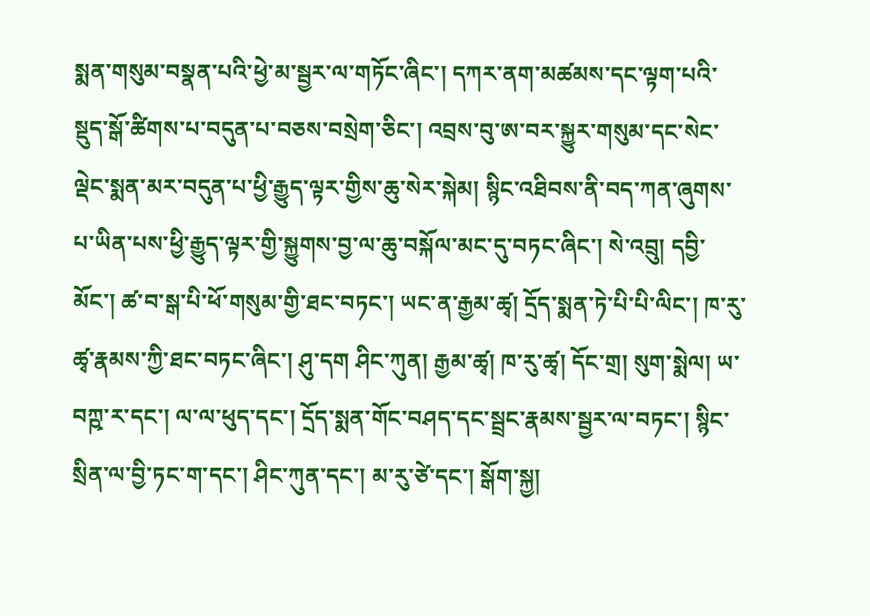སྨན་གསུམ་བསྣན་པའི་ཕྱེ་མ་སྦྱར་ལ་གཏོང་ཞིང་། དཀར་ནག་མཚམས་དང་ལྟག་པའི་སྡུད་སྒོ་ཚིགས་པ་བདུན་པ་བཅས་བསྲེག་ཅིང་། འབྲས་བུ་ཨ་བར་སྐྱུར་གསུམ་དང་སེང་ལྡེང་སྨན་མར་བདུན་པ་ཕྱི་རྒྱུད་ལྟར་གྱིས་ཆུ་སེར་སྐེམ། སྙིང་འཐིབས་ནི་བད་ཀན་ཞུགས་པ་ཡིན་པས་ཕྱི་རྒྱུད་ལྟར་གྱི་སྐྱུགས་བྱ་ལ་ཆུ་བསྐོལ་མང་དུ་བཏང་ཞིང་། སེ་འབྲུ། དབྱི་མོང་། ཚ་བ་སྒ་པི་ཕོ་གསུམ་གྱི་ཐང་བཏང་། ཡང་ན་རྒྱམ་ཚྭ། དྲོད་སྨན་ཏེ་པི་པི་ལིང་། ཁ་རུ་ཚྭ་རྣམས་ཀྱི་ཐང་བཏང་ཞིང་། ཤུ་དག ཤིང་ཀུན། རྒྱམ་ཚྭ། ཁ་རུ་ཚྭ། དོང་གྲ། སུག་སྨེལ། ཡ་བཀྵ་ར་དང་། ལ་ལ་ཕུད་དང་། དྲོད་སྨན་གོང་བཤད་དང་སྦྲང་རྣམས་སྦྱར་ལ་བཏང་། སྙིང་སྲིན་ལ་བྱི་ཏང་ག་དང་། ཤིང་ཀུན་དང་། མ་རུ་ཙེ་དང་། སྒོག་སྐྱ།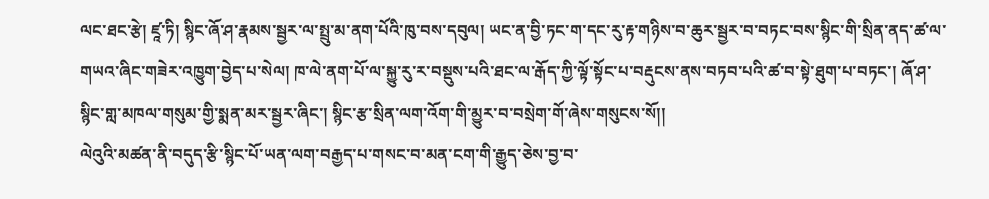ལང་ཐང་རྩེ། ཛཱ་ཏི། སྙིང་ཞོ་ཤ་རྣམས་སྦྱར་ལ་སྤྲུ་མ་ནག་པོའི་ཁུ་བས་དབུལ། ཡང་ན་བྱི་ཏང་ག་དང་རུ་རྟ་གཉིས་བ་ཆུར་སྦྱར་བ་བཏང་བས་སྙིང་གི་སྲིན་ནད་ཚ་ལ་གཡའ་ཞིང་གཟེར་འཁྱུག་བྱེད་པ་སེལ། ཁ་ལེ་ནག་པོ་ལ་སྐྱུ་རུ་ར་བསྡུས་པའི་ཐང་ལ་རྒོད་ཀྱི་ལྟོ་སྟོང་པ་བརྡུངས་ནས་བཏབ་པའི་ཚ་བ་སྟེ་ཐུག་པ་བཏང་། ཞོ་ཤ་སྙིང་གླ་མཁལ་གསུམ་གྱི་སྨན་མར་སྦྱར་ཞིང་། སྙིང་རྩ་སྲིན་ལག་འོག་གི་མྱུར་བ་བསྲེག་གོ་ཞེས་གསུངས་སོ།།
ལེའུའི་མཚན་ནི་བདུད་རྩི་སྙིང་པོ་ཡན་ལག་བརྒྱད་པ་གསང་བ་མན་ངག་གི་རྒྱུད་ཅེས་བྱ་བ་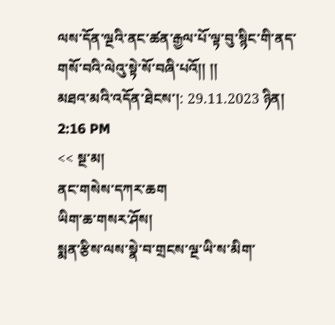ལས་དོན་ལྔའི་ནང་ཚན་རྒྱལ་པོ་ལྟ་བུ་སྙིང་གི་ནད་གསོ་བའི་ལེའུ་སྟེ་སོ་བཞི་པའོ།། །།
མཐའ་མའི་འདོན་ཐེངས་།: 29.11.2023 ཉིན། 2:16 PM
<< སྔ་མ།
ནང་གསེས་དཀར་ཆག
ཡིག་ཆ་གསར་ཤོས།
སྨན་རྩིས་ལས་སྣེ་བ་གྲངས་ལྔ་ཡི་ས་མིག་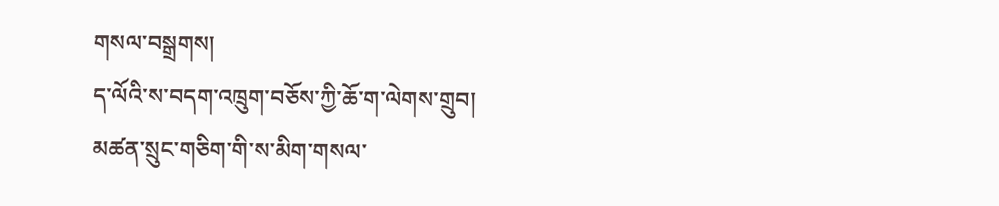གསལ་བསྒྲགས།
ད་ལོའི་ས་བདག་འཁྲུག་བཅོས་ཀྱི་ཆོ་ག་ལེགས་གྲུབ།
མཚན་སྲུང་གཅིག་གི་ས་མིག་གསལ་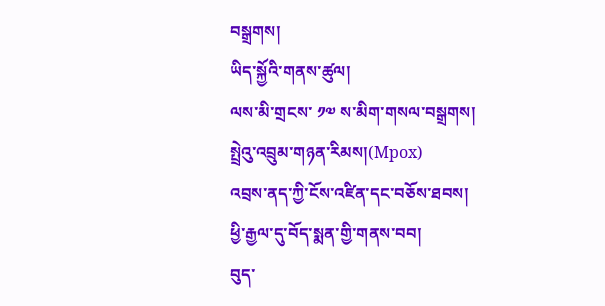བསྒྲགས།
ཡིད་སྐྱོའི་གནས་ཚུལ།
ལས་མི་གྲངས་ ༡༧ ས་མིག་གསལ་བསྒྲགས།
སྤྲེའུ་འབྲུམ་གཉན་རིམས།(Mpox)
འབྲས་ནད་ཀྱི་ངོས་འཛིན་དང་བཅོས་ཐབས།
ཕྱི་རྒྱལ་དུ་བོད་སྨན་གྱི་གནས་བབ།
བུད་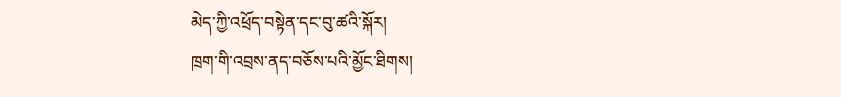མེད་ཀྱི་འཕྲོད་བསྟེན་དང་བུ་ཚའི་སྐོར།
ཁྲག་གི་འབྲས་ནད་བཅོས་པའི་མྱོང་ཐིགས།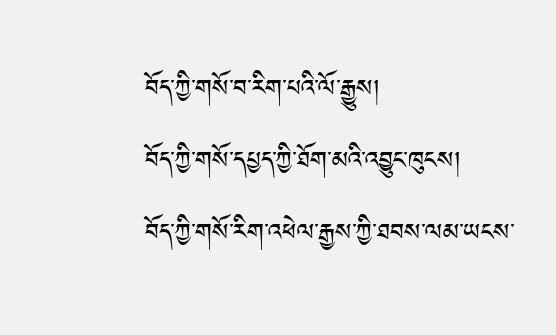བོད་ཀྱི་གསོ་བ་རིག་པའི་ལོ་རྒྱུས།
བོད་ཀྱི་གསོ་དཔྱད་ཀྱི་ཐོག་མའི་འབྱུང་ཁུངས།
བོད་ཀྱི་གསོ་རིག་འཕེལ་རྒྱས་ཀྱི་ཐབས་ལམ་ཡངས་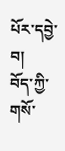པོར་དབྱེ་བ།
བོད་ཀྱི་གསོ་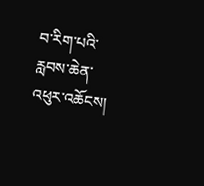བ་རིག་པའི་རླབས་ཆེན་འཕུར་འཆོངས།